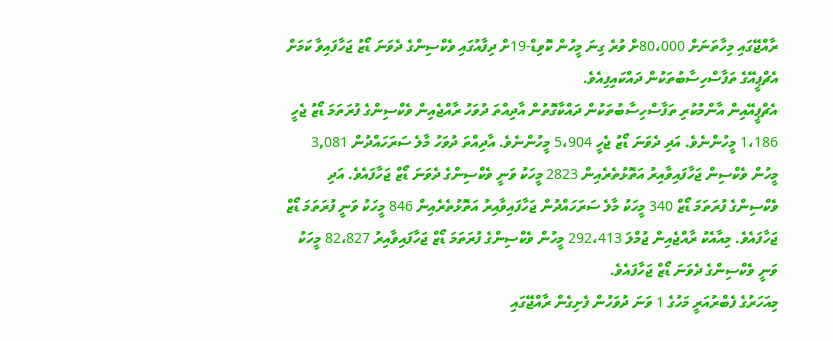ރާއްޖޭގައި މިހާތަނަށް 80،000ށް ވުރެ ގިނަ މީހުން ކޮވިޑް-19ށް ދިފާއުގައި ވެކްސިންގެ ދެވަނަ ޑޯޒު ޖަހާފައިވާ ކަމަށް އެޗްޕީއޭގެ ތަފާސްހިސާބުތަކުން ދައްކައިފިއެވެ.
އެޗްޕީއޭއިން އާންމުކުރި ތަފާސްހިސާބުތަކުން ދައްކާގޮތުން އާދިއްތަ ދުވަހު ރާއްޖެއިން ވެކްސިންގެ ފުރަތަމަ ޑޯޒު ޖެހީ 1،186 މީހުންނެވެ. އަދި ދެވަނަ ޑޯޒު ޖެހީ 5،904 މީހުންނެވެ. އާދިއްތަ ދުވަހު މާލެ ސަރަހައްދުން 3,081 މީހުން ވެކްސިން ޖަހާފައިވާއިރު އަތޮޅުތެރެއިން 2823 މީހަކު ވަނީ ވެކްސިންގެ ދެވަނަ ޑޯޒް ޖަހާފައެވެ. އަދި ވެކްސިންގެ ފުރަތަމަ ޑޯޒް 340 މީހަކު މާލެ ސަރަހައްދުން ޖަހާފައިވާއިރު އަތޮޅުތެރެއިން 846 މީހަކު ވަނީ ފުރަތަމަ ޑޯޒް ޖަހާފައެވެ. މިއާއެކު ރާއްޖެއިން ޖުމްލަ 292،413 މީހުން ވެކްސިންގެ ފުރަތަމަ ޑޯޒް ޖަހާފައިވާއިރު 82،827 މީހަކު ވަނީ ވެކްސިންގެ ދެވަނަ ޑޯޒް ޖަހާފައެވެ.
މިއަހަރުގެ ފެބްރުއަރީ މަހުގެ 1 ވަނަ ދުވަހުން ފެށިގެން ރާއްޖޭގައި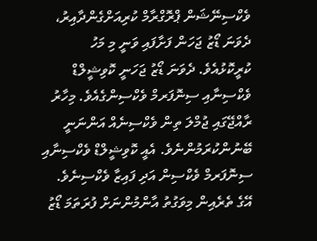ވެކްސިނޭޝަން ޕްރޮގްރާމް ކުރިއަށްގެންދާއިރު، ދެވަނަ ޑޯޒު ޖަހަން ފަށާފައި ވަނީ މި މަހު ކުރީކޮޅުއެވެ. ދެވަނަ ޑޯޒު ޖަހަނީ ކޮވިޝީލްޑް ވެކްސިނާއި ސިނޮފަރމް ވެކްސިންގެއެވެ. މިހާރު ރާއްޖޭގައި ޖުމްލަ ތިން ވެކްސިނެއް އަންނަނީ ބޭނުންކުރަމުންނެވެ. އެއީ ކޮވިޝީލްޑް ވެކްސިނާއި ސިނޮފަރމް ވެކްސިން އަދި ފައިޒާ ވެކްސިނެވެ. އޭގެ ތެރެއިން މިވަގުތު އާންމުންނަށް ފުރަތަމަ ޑޯޒު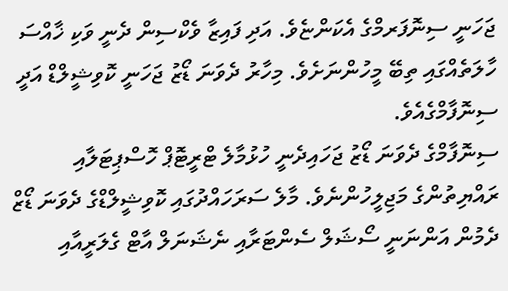ޖަހަނީ ސިނޮފަރމްގެ އެކަންޏެވެ. އަދި ފައިޒާ ވެކްސިން ދެނީ ވަކި ޚާއްސަ ހާލަތެއްގައި ތިބޭ މީހުންނަށެވެ. މިހާރު ދެވަނަ ޑޯޒު ޖަހަނީ ކޮވިޝީލްޑް އަދީ ސިނޮފާމްގެއެވެ.
ސިނޮފާމްގެ ދެވަނަ ޑޯޒު ޖަހައިދެނީ ހުޅުމާލެ ޓްރީޓޮޕް ހޮސްޕިޓަލާއި ރައްޔިތުންގެ މަޖިލީހުންނެވެ. މާލެ ސަރަހައްދުގައި ކޮވިޝީލްޑްގެ ދެވަނަ ޑޯޒް ދެމުން އަންނަނީ ސޯޝަލް ސެންޓަރާއި ނެޝަނަލް އާޓް ގެލަރީއާއި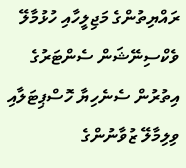ރައްޔިތުންގެ މަޖިލީހާއި ހުޅުމާލޭ ވެކްސިނޭޝަން ސެންޓަރުގެ އިތުރުން ސެނެހިޔާ ހޮސްޕިޓަލާއި ވިލިމާލޭ ޒުވާނުންގެ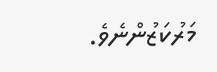މަރުކަޒުންނެވެ.